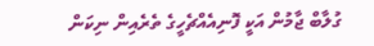ގުލާބް ޖާމުން އަކީ ފޮނިއެއްޗެހީގެ ތެރެއިން ނިކަން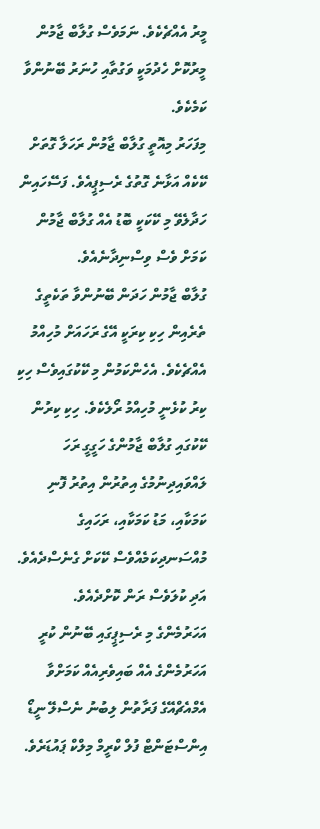މީރު އެއްޗެކެވެ. ނަމަވެސް ގުލާބް ޖާމުން މީރުކޮށް ހެދުމަކީ ވަގުތާއި ހުނަރު ބޭނުންވާ ކަމެކެވެ.
މިފަހަރު މިއޮތީ ގުލާބް ޖާމުން ރަހަލާ ގޮތަށް ކޭކެއް އަޅާނެ ގޮތުގެ ރެސިޕީއެވެ. ފަސޭހައިން ހަދާލެވޭ މި ކޭކަކީ ބޮޑު އެއް ގުލާބް ޖާމުން ކަމަށް ވެސް ވިސްނިދާނެއެވެ.
ގުލާބް ޖާމުން ހަދަން ބޭނުންވާ ތަކެތީގެ ތެރެއިން ހިކި ކިރަކީ އޭގެ ރަހައަށް މުހިއްމު އެއްޗެކެވެ. އެހެންކަމުން މި ކޭކުގައިވެސް ހިކި ކިރު ކުޅެނީ މުހިއްމު ރޯލެކެވެ. ހިކި ކިރުން ކޭކުގައި ގުލާބް ޖާމުންގެ ހަގީގީ ރަހަ ލައްވައިދިނުމުގެ އިތުރުން އިތުރު ފޮނި ކަމަކާއި، މަޑު ކަމަކާއި، ރަހައިގެ މުއްސަނދިކަމެއްވެސް ކޭކަށް ގެނެސްދެއެވެ. އަދި ކުލަވެސް ރަން ކޮށްދެއެވެ.
އަހަރުމެންގެ މި ރެސިޕީގައި ބޭނުން ކުރީ އަހަރުމެންގެ އެއް ބައިވެރިއެއް ކަމަށްވާ އެމްއެޗްއޭގެ ފަރާތުން ލިބުނު ނެސްލޭ ނީޑޯ އިންސްޓަންޓް ފުލް ކްރީމް މިލްކް ޕައުޑަރެވެ.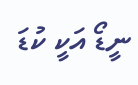ނީޑޯ އަކީ ކުޑަ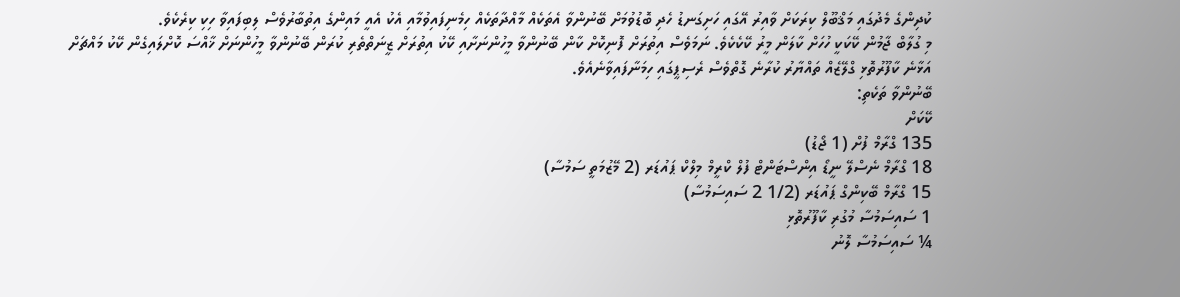ކުދިންގެ މެދުގައި މަޤްބޫލް ކިރަކަށް ވާއިރު އޭގައި ހަށިގަނޑު ހެދި ބޮޑުވުމަށް ބޭނުންވާ އެތަކެއް މާއްދާތަކެއް ހިމެނިފައިވުމާއި އެކު އެއީ މައިންގެ އިތުބާރުވެސް ލިބިފައިވާ ހިކި ކިރެކެވެ.
މި ގުލާބް ޖާމުން ކޭކަކީ ހުހަށް ކާލަން މީރު ކޭކެކެވެ. ނަމަވެސް އިތުރަށް ފޮނިކޮށް ކާން ބޭނުންވާ މީހުންނަށާއި ކޭކު އިތުރަށް ޒީނަތްތެރި ކުރަން ބޭނުންވާ މީހުންނަށް ޚާއްސަ ކޮށްލައިގެން ކޭކު މައްޗަށް އަޅާނެ ކާފޫރުތޮޅި ގްލޭޒެއް ތައްޔާރު ކުރާނެ ގޮތްވެސް ރެސިޕީގައި ހިމަނާފައިވާނެއެވެ.
ބޭނުންވާ ތަކެތި:
ކޭކަށް
135 ގްރާމް ފުށް (1 ޖޯޑު)
18 ގްރާމް ނެސްލޭ ނީޑޯ އިންސްޓަންޓް ފުލް ކްރީމް މިލްކް ޕައުޑަރ (2 މޭޒުމަތީ ސަމުސާ)
15 ގްރާމް ބޭކިންގް ޕައުޑަރ (1/2 2 ސައިސަމުސާ)
1 ސައިސަމުސާ މުގުރި ކާފޫރުތޮޅި
¼ ސައިސަމުސާ ލޮނު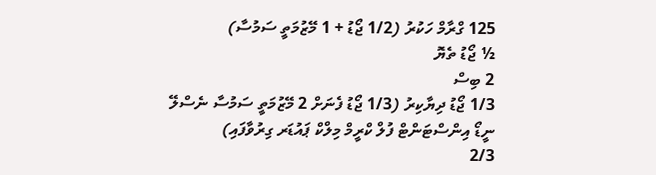125 ގްރާމް ހަކުރު (1/2 ޖޯޑު + 1 މޭޒުމަތީ ސަމުސާ)
½ ޖޯޑު ތެޔޮ
2 ބިސް
1/3 ޖޯޑު ދިޔާކިރު (1/3 ޖޯޑު ފެނަށް 2 މޭޒުމަތީ ސަމުސާ ނެސްލޭ ނީޑޯ އިންސްޓަންޓް ފުލް ކްރީމް މިލްކް ޕައުޑަރ ގިރުވާފައި)
2/3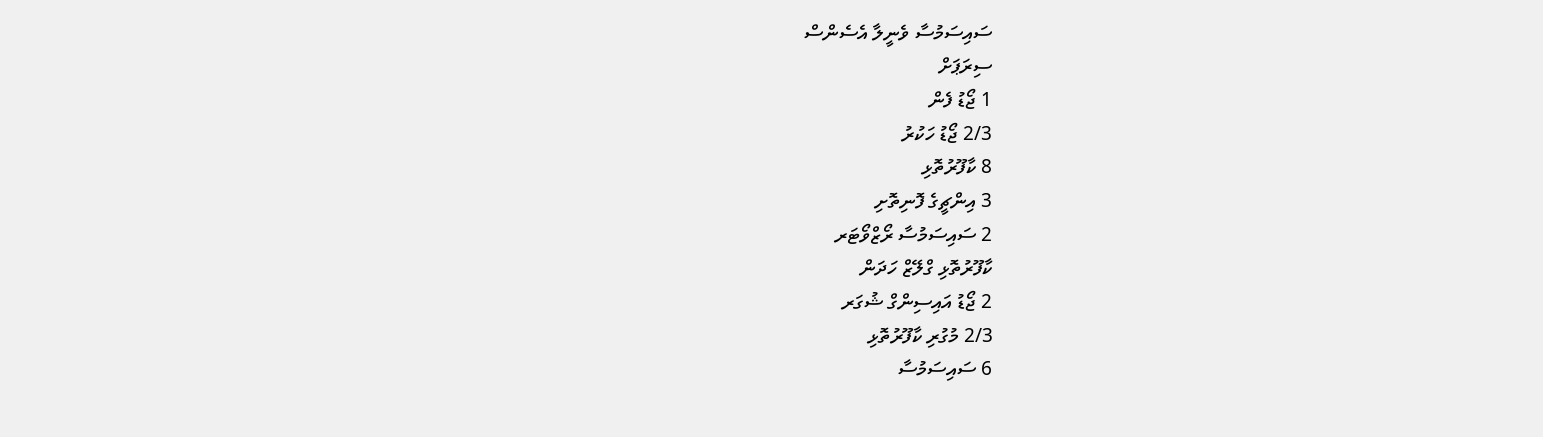ސައިސަމުސާ ވެނީލާ އެސެންސް
ސިރަޕަށް
1 ޖޯޑު ފެން
2/3 ޖޯޑު ހަކުރު
8 ކާފޫރުތޮޅި
3 އިންޗީގެ ފޮނިތޮށި
2 ސައިސަމުސާ ރޯޒްވޯޓަރ
ކާފޫރުތޮޅި ގްލޭޒް ހަދަން
2 ޖޯޑު އައިސިންގް ޝުގަރ
2/3 މުގުރި ކާފޫރުތޮޅި
6 ސައިސަމުސާ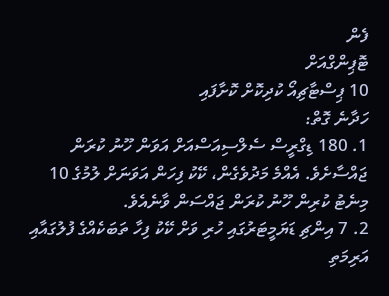ފެން
ޓޮޕިންގްއަށް
10 ޕިސްޓާޗިއޯ ކުދިކޮށް ކޮށާފައި
ހަދާނެ ގޮތް:
1. 180 ޑިގްރީސް ސެލްސިއަސްއަށް އަވަން ހޫނު ކުރަން ޖައްސާށެވެ. އެއްމެ މަދުވެގެން، ކޭކު ފިހަން އަވަނަށް ލުމުގެ 10 މިނެޓު ކުރިން ހޫނު ކުރަން ޖައްސަން ވާނެއެވެ.
2. 7 އިންޗި ޑަޔަމީޓަރުގައި ހުރި ވަށް ކޭކު ފިހާ ތަބަކެއްގެ ފުލުގައާއި އަރިމަތި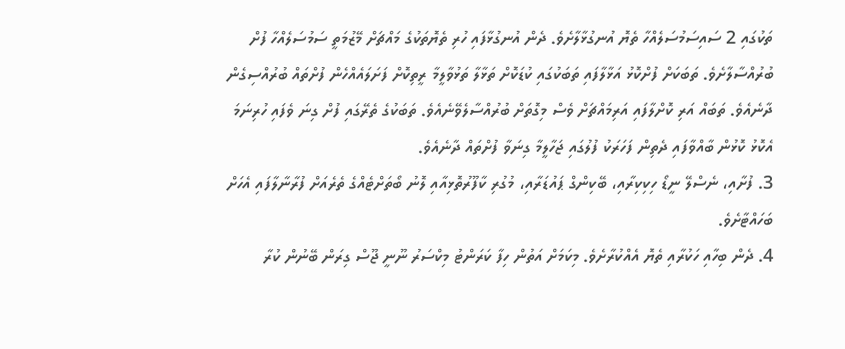ތަކުގައި 2 ސައިސަމުސަލެއްހާ ތެޔޮ އުނގުޅާލާށެވެ. ދެން އުނގުޅާފައި ހުރި ތެޔޮތަކުގެ މައްޗަށް މޭޒުމަތީ ސަމުސަލެއްހާ ފުށް ބުރުއްސާލާށެވެ. ތަބަކަށް ފުށްކޮޅު އަޅާލާފައި ތަބަކުގައި ކުޑަކޮށް ތަޅާލާ ތަޅުވާލީމާ ރީތިކޮށް ފަށަލައެއްހެން ފުށްތައް ބުރުއްސިގެން ދާނެއެވެ. ތަބައް އަރި ކޮށްލާފައި އަރިމައްޗަށް ވެސް މިގޮތަށް ބުރުއްސާލެވޭނެއެވެ. ތަބަކުގެ ތެރޭގައި ފުށް ގިނަ ވެފައި ހުރިނަމަ އެކޮޅު ކޮޅުން ބާއްވާފައި ދެތިން ފަހަރަކު ފުލުގައި ޖަހާލީމާ ގިނަވާ ފުށްތައް ދާނެއެވެ.
3. ފުށާއި، ނެސްލޭ ނީޑޯ ހިކިކިރާއި، ބޭކިންގް ޕައުޑަރާއި، މުގުރި ކާފޫރުތޮޅިއާއި ލޮނު ބޯތަށްޓެއްގެ ތެރެއަށް ފުރާނާލާފައި އެހަށް ބަހައްޓާށެވެ.
4. ދެން ބިހާއި ހަކުރާއި ތެޔޮ އެއްކުރާށެވެ. މިކަމަށް އަތުން ހިފާ ކަރަންޓު މިކްސަރު ނޫނީ ޖޫސް ގިރަން ބޭނުން ކުރާ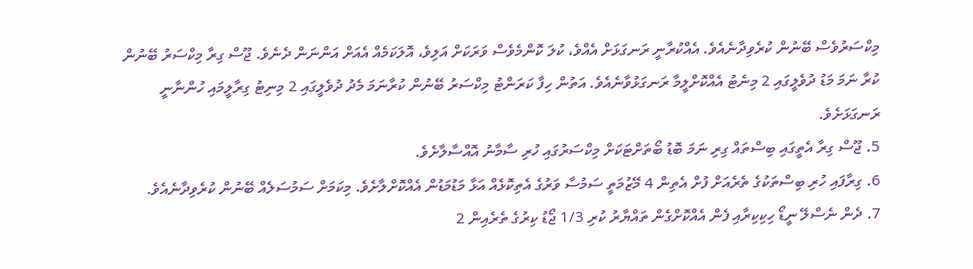މިކްސަރުވެސް ބޭނުން ކުރެވިދާނެއެވެ. އެއްކުރާނީ ރަނގަޅަށް އެއްވެ، ކުލަ ކޮންމެވެސް ވަރަކަށް އަލިވެ، އޮލަކަމެއް އެއަށް އަންނަން ދެނެވެ. ޖޫސް ގިރާ މިކްސަރު ބޭނުން ކުރާ ނަމަ މަޑު ދުވެލީގައި 2 މިނެޓު އެއްކޮށްލީމާ ރަނގަޅުވާނެއެވެ. އަތުން ހިފާ ކަރަންޓު މިކްސަރު ބޭނުން ކުރާނަމަ މެދު ދުވެލީގައި 2 މިނިޓު ގިރާލީމައި ހުންނާނީ ރަނގަޅަށެވެ.
5. ޖޫސް ގިރާ އެތީގައި ބިސްތައް ގިރި ނަމަ ބޮޑު ބޯތަށްޓަކަށް މިކްސަރުގައި ހުރި ސާމާނު އޮއްސާލާށެވެ.
6. ގިރާފައި ހުރި ބިސްތަކުގެ ތެރެއަށް ފުށް އެތިން 4 މޭޒުމަތީ ސަމުސާ ވަރުގެ އެތިކޮޅެއް އަޅާ މަޑުމަޑުން އެއްކޮށްލާށެވެ. މިކަމަށް ސަމުސަލެއް ބޭނުން ކުރެވިދާނެއެވެ.
7. ދެން ނެސްލޭ ނީޑޯ ހިކިކިރާއި ފެން އެއްކޮށްގެން ތައްޔާރު ކުރި 1/3 ޖޯޑު ކިރުގެ ތެރެއިން 2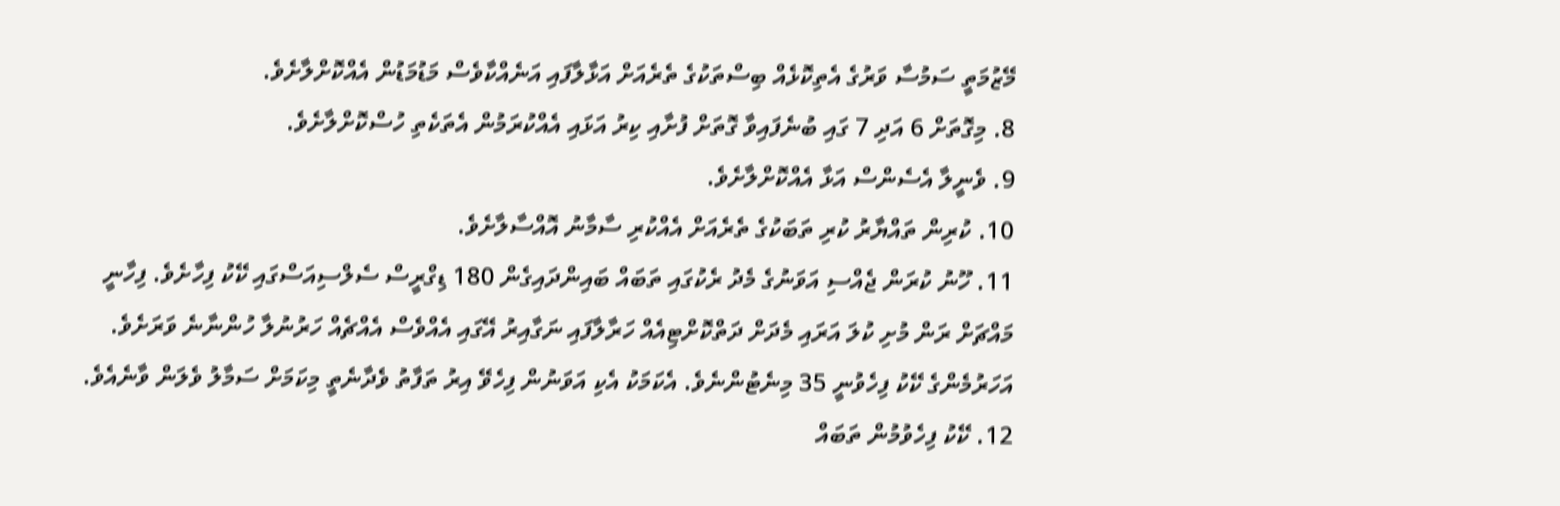މޭޒުމަތީ ސަމުސާ ވަރުގެ އެތިކޮޅެއް ބިސްތަކުގެ ތެރެއަށް އަޅާލާފައި އަނެއްކާވެސް މަޑުމަޑުން އެއްކޮށްލާށެވެ.
8. މިގޮތަށް 6 އަދި 7 ގައި ބުނެފައިވާ ގޮތަށް ފުށާއި ކިރު އަޅައި އެއްކުރަމުން އެތަކެތި ހުސްކޮށްލާށެވެ.
9. ވެނީލާ އެސެންސް އަޅާ އެއްކޮށްލާށެވެ.
10. ކުރިން ތައްޔާރު ކުރި ތަބަކުގެ ތެރެއަށް އެއްކުރި ސާމާނު އޮއްސާލާށެވެ.
11. ހޫނު ކުރަން ޖެއްސި އަވަނުގެ މެދު ރެކުގައި ތަބައް ބައިންދައިގެން 180 ޑިގްރީސް ސެލްސިއަސްގައި ކޭކު ފިހާށެވެ. ފިހާނީ މައްޗަށް ރަން މުށި ކުލަ އަރައި މެދަށް ދަތްކޮށްޓިއެއް ހަރާލާފައި ނަގާއިރު އޭގައި އެއްވެސް އެއްޗެއް ހަރުނުލާ ހުންނާނެ ވަރަށެވެ. އަހަރުމެންގެ ކޭކު ފިހެވުނީ 35 މިނެޓުންނެވެ. އެކަމަކު އެކި އަވަނުން ފިހެވޭ އިރު ތަފާތު ވެދާނެތީ މިކަމަށް ސަމާލު ވެލަން ވާނެއެވެ.
12. ކޭކު ފިހެވުމުން ތަބައް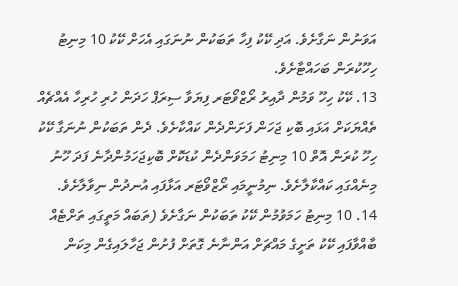އަވަނުން ނަގާށެވެ. އަދި ކޭކު ފިހާ ތަބަކުން ނުނަގައި އެހަށް ކޭކު 10 މިނިޓު ހިހޫކުރަން ބަހައްޓާށެވެ.
13. ކޭކު ހިހޫ ވަމުން ދާއިރު ރޯޒްވޯޓަރ ފިޔަވާ ސިރަޕް ހަދަން ހުރި ހުރިހާ އެއްޗެއް ތެއްޔަކަށް އަޅައި ބޮކި ޖަހަން ފަށަންދެން ކައްކާށެވެ. ދެން ތަބަކުން ނުނަގާ ކޭކު ހިހޫ ކުރަން އޮތް 10 މިނިޓު ހަމަވަންދެން ކުޑަކޮށް ބޮކިޖަހަމުންދާނެ ފަދަ ހޫނު މިނެއްގައި ކައްކާލާށެވެ. ނިމުނީމައި ރޯޒްވޯޓަރ އަޅާފައި އުނދުން ނިވާލާށެވެ.
14. 10 މިނިޓު ހަމަވުމުން ކޭކު ތަބަކުން ނަގާށެވެ (ތަބައް މަތީގައި ތަށްޓެއް ބާއްވާފައި ކޭކު ތަށީގެ މައްޗަށް އަންނާނެ ގޮތަށް ފުށުން ޖަހާލައިގެން މިކަން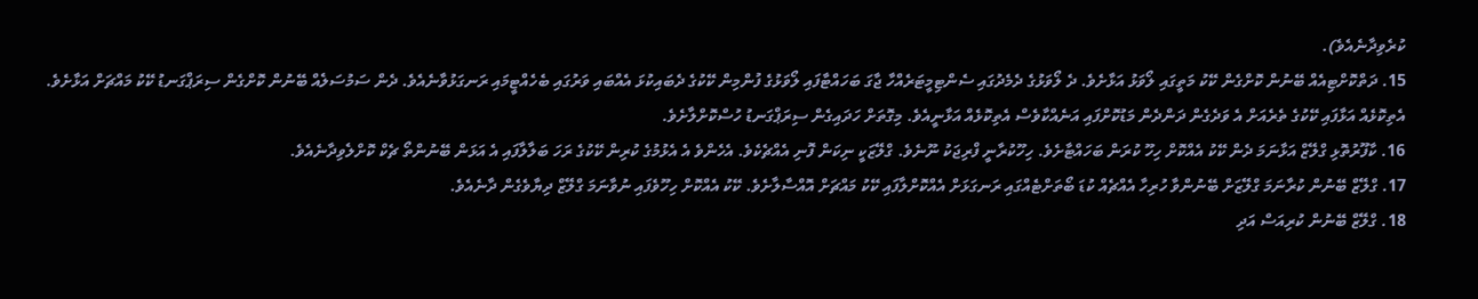ކުރެވިދާނެއެވެ).
15. ދަތްކޮށްޓިއެއް ބޭނުން ކޮށްގެން ކޭކު މަތީގައި ލޯވަޅު އަޅާށެވެ. ދެ ލޯވަޅުގެ ދެމެދުގައި ސެންޓިމީޓަރެއްހާ ޖާގަ ބަހައްޓާފައި ލޯވަޅުގެ ފުންމިން ކޭކުގެ ދެބައިކުޅަ އެއްބައި ވަރުގައި ބެހެއްޓީމައި ރަނގަޅުވާނެއެވެ. ދެން ސަމުސަލެއް ބޭނުން ކޮށްގެން ސިރަޕްގަނޑު ކޭކު މައްޗަށް އަޅާށެވެ. އެތިކޮޅެއް އަޅާފައި ކޭކުގެ ތެރެއަށް އެ ވަދެގެން ދަންދެން މަޑުކޮށްފައި އަނެއްކާވެސް އެތިކޮޅެއް އަޅާނީއެވެ. މިގޮތަށް ހަދައިގެން ސިރަޕްގަނޑު ހުސްކޮށްލާށެވެ.
16. ކާފޫރުތޮޅި ގްލޭޒް އަޅާނަމަ ދެން ކޭކު އެއްކޮށް ހިހޫ ކުރަން ބަހައްޓާށެވެ. ހިހޫކުރާނީ ފްރިޖަކު ނޫނެވެ. ގްލޭޒަކީ ނިކަން ފޮނި އެއްޗެކެވެ. އެހެންވެ އެ އެޅުމުގެ ކުރިން ކޭކުގެ ރަހަ ބަލާލާފައި އެ އަޅަން ބޭނުންތޯ ޗެކް ކޮށްލެވިދާނެއެވެ.
17. ގްލޭޒް ބޭނުން ކުރާނަމަ ގްލޭޒަށް ބޭނުންވާ ހުރިހާ އެއްޗެއް ކުޑަ ބޯތަށްޓެއްގައި ރަނގަޅަށް އެއްކޮށްލާފައި ކޭކު މައްޗަށް އޮއްސާލާށެވެ. ކޭކު އެއްކޮށް ހިހޫވެފައި ނުވާނަމަ ގްލޭޒް ދިޔާވެގެން ދާނެއެވެ.
18. ގްލޭޒް ބޭނުން ކުރިއަސް އަދި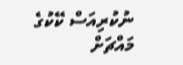ނުކުރިއަސް ކޭކުގެ މައްޗަށް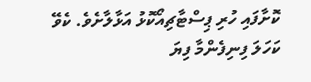ކޮށާފައި ހުރި ޕިސްޓާޗިއޯކޮޅު އަޅާލާށެވެ. ކެވޭ ކަހަލަ ފިނިފެންމާ ފިޔަ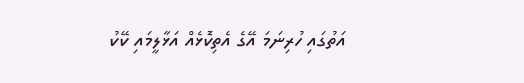އަތުގައި ހުރިނަމަ އޭގެ އެތިކޮޅެއް އަޅާލީމައި ކޭކު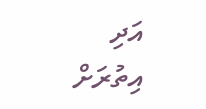އަދި އިތުރަށް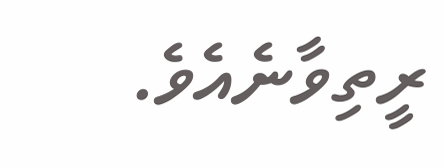ރީތިވާނެއެވެ.